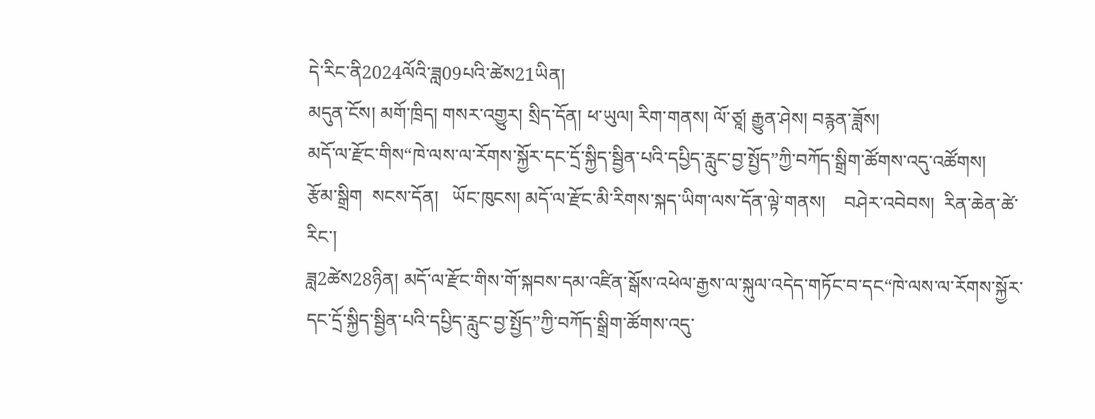དེ་རིང་ནི2024ལོའི་ཟླ09པའི་ཚེས21ཡིན།
མདུན་ངོས། མགོ་ཁྲིད། གསར་འགྱུར། སྲིད་དོན། ཕ་ཡུལ། རིག་གནས། ལོ་ཙཱ། རྒྱུན་ཤེས། བརྙན་ཟློས།
མདོ་ལ་རྫོང་གིས“ཁེ་ལས་ལ་རོགས་སྐྱོར་དང་དྲོ་སྐྱིད་སྦྱིན་པའི་དཔྱིད་རླུང་བྱ་སྤྱོད”ཀྱི་བཀོད་སྒྲིག་ཚོགས་འདུ་འཚོགས།
རྩོམ་སྒྲིག  སངས་དོན།   ཡོང་ཁུངས། མདོ་ལ་རྫོང་མི་རིགས་སྐད་ཡིག་ལས་དོན་ལྟེ་གནས།    བཤེར་འབེབས།  རིན་ཆེན་ཚེ་རིང་།
ཟླ2ཚེས28ཉིན། མདོ་ལ་རྫོང་གིས་གོ་སྐབས་དམ་འཛིན་སྒོས་འཕེལ་རྒྱས་ལ་སྐུལ་འདེད་གཏོང་བ་དང“ཁེ་ལས་ལ་རོགས་སྐྱོར་དང་དྲོ་སྐྱིད་སྦྱིན་པའི་དཔྱིད་རླུང་བྱ་སྤྱོད”ཀྱི་བཀོད་སྒྲིག་ཚོགས་འདུ་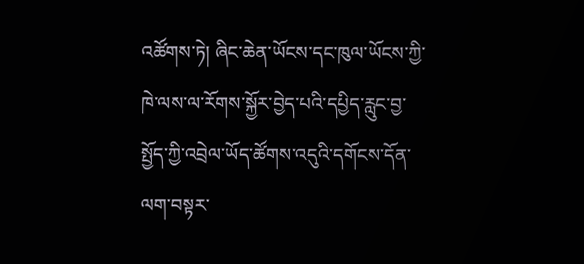འཚོགས་ཏེ། ཞིང་ཆེན་ཡོངས་དང་ཁུལ་ཡོངས་ཀྱི་ཁེ་ལས་ལ་རོགས་སྐྱོར་བྱེད་པའི་དཔྱིད་རླུང་བྱ་སྤྱོད་ཀྱི་འབྲེལ་ཡོད་ཚོགས་འདུའི་དགོངས་དོན་ལག་བསྟར་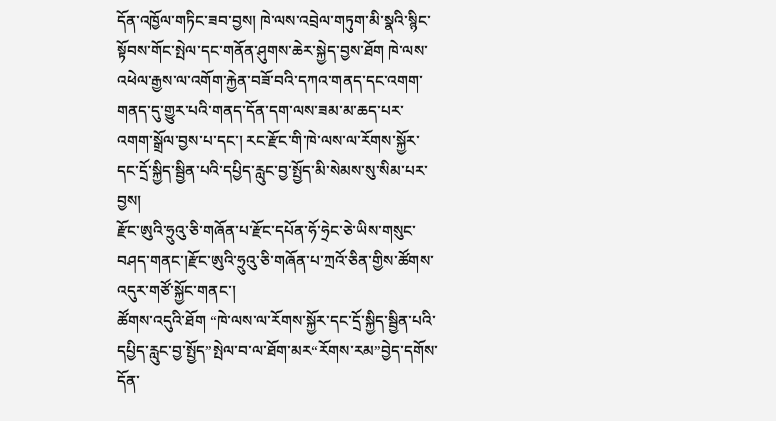དོན་འཁྱོལ་གཏིང་ཟབ་བྱས། ཁེ་ལས་འབྲེལ་གཏུག་མི་སྣའི་སྙིང་སྟོབས་གོང་སྤེལ་དང་གནོན་ཤུགས་ཆེར་སྐྱེད་བྱས་ཐོག ཁེ་ལས་འཕེལ་རྒྱས་ལ་འགོག་རྐྱེན་བཟོ་བའི་དཀའ་གནད་དང་འགག་གནད་དུ་གྱུར་པའི་གནད་དོན་དག་ལས་ཟམ་མ་ཆད་པར་འགག་སྒྲོལ་བྱས་པ་དང་། རང་རྫོང་གི་ཁེ་ལས་ལ་རོགས་སྐྱོར་དང་དྲོ་སྐྱིད་སྦྱིན་པའི་དཔྱིད་རླུང་བྱ་སྤྱོད་མི་སེམས་སུ་སིམ་པར་བྱས།
རྫོང་ཨུའི་ཧྲུའུ་ཅི་གཞོན་པ་རྫོང་དཔོན་ཧོ་ཧྲེང་ཅེ་ཡིས་གསུང་བཤད་གནང་།རྫོང་ཨུའི་ཧྲུའུ་ཅི་གཞོན་པ་ཀྲའོ་ཅིན་གྱིས་ཚོགས་འདུར་གཙོ་སྐྱོང་གནང་།
ཚོགས་འདུའི་ཐོག “ཁེ་ལས་ལ་རོགས་སྐྱོར་དང་དྲོ་སྐྱིད་སྦྱིན་པའི་དཔྱིད་རླུང་བྱ་སྤྱོད”སྤེལ་བ་ལ་ཐོག་མར“རོགས་རམ”བྱེད་དགོས་དོན་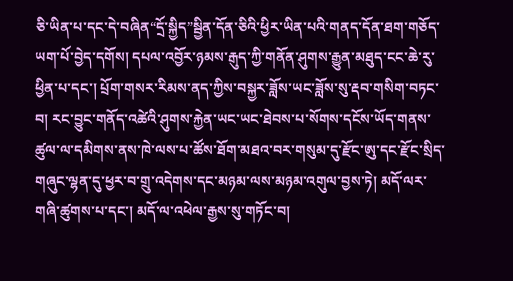ཅི་ཡིན་པ་དང་དེ་བཞིན“དྲོ་སྐྱིད”སྦྱིན་དོན་ཅིའི་ཕྱིར་ཡིན་པའི་གནད་དོན་ཐག་གཅོད་ཡག་པོ་བྱེད་དགོས། དཔལ་འབྱོར་ཉམས་རྒུད་ཀྱི་གནོན་ཤུགས་རྒྱུན་མཐུད་ངང་ཆེ་རུ་ཕྱིན་པ་དང་། པྲོག་གསར་རིམས་ནད་ཀྱིས་བསྐྱར་ཟློས་ཡང་ཟློས་སུ་རྡབ་གསིག་བཏང་བ། རང་བྱུང་གནོད་འཚེའི་ཤུགས་རྐྱེན་ཡང་ཡང་ཐེབས་པ་སོགས་དངོས་ཡོད་གནས་ཚུལ་ལ་དམིགས་ནས་ཁེ་ལས་པ་ཚོས་ཐོག་མཐའ་བར་གསུམ་དུ་རྫོང་ཨུ་དང་རྫོང་སྲིད་གཞུང་ལྷན་དུ་ཕྱར་བ་གྲུ་འདེགས་དང་མཉམ་ལས་མཉམ་འགུལ་བྱས་ཏེ། མདོ་ལར་གཞི་ཚུགས་པ་དང་། མདོ་ལ་འཕེལ་རྒྱས་སུ་གཏོང་བ།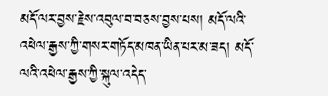མདོ་ལར་བྱས་རྗེས་འབུལ་བ་བཅས་བྱས་པས། མདོ་ལའི་འཕེལ་རྒྱས་ཀྱི་གསར་གཏོད་མཁན་ཡིན་པར་མ་ཟད། མདོ་ལའི་འཕེལ་རྒྱས་ཀྱི་སྐུལ་འདེད་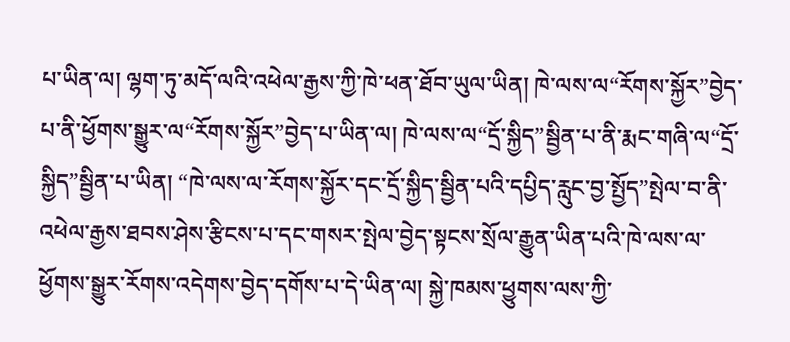པ་ཡིན་ལ། ལྷག་ཏུ་མདོ་ལའི་འཕེལ་རྒྱས་ཀྱི་ཁེ་ཕན་ཐོབ་ཡུལ་ཡིན། ཁེ་ལས་ལ“རོགས་སྐྱོར”བྱེད་པ་ནི་ཕྱོགས་སྒྱུར་ལ“རོགས་སྐྱོར”བྱེད་པ་ཡིན་ལ། ཁེ་ལས་ལ“དྲོ་སྐྱིད”སྦྱིན་པ་ནི་རྨང་གཞི་ལ“དྲོ་སྐྱིད”སྦྱིན་པ་ཡིན། “ཁེ་ལས་ལ་རོགས་སྐྱོར་དང་དྲོ་སྐྱིད་སྦྱིན་པའི་དཔྱིད་རླུང་བྱ་སྤྱོད”སྤེལ་བ་ནི་འཕེལ་རྒྱས་ཐབས་ཤེས་རྩིངས་པ་དང་གསར་སྤེལ་བྱེད་སྟངས་སྲོལ་རྒྱུན་ཡིན་པའི་ཁེ་ལས་ལ་ཕྱོགས་སྒྱུར་རོགས་འདེགས་བྱེད་དགོས་པ་དེ་ཡིན་ལ། སྐྱེ་ཁམས་ཕྱུགས་ལས་ཀྱི་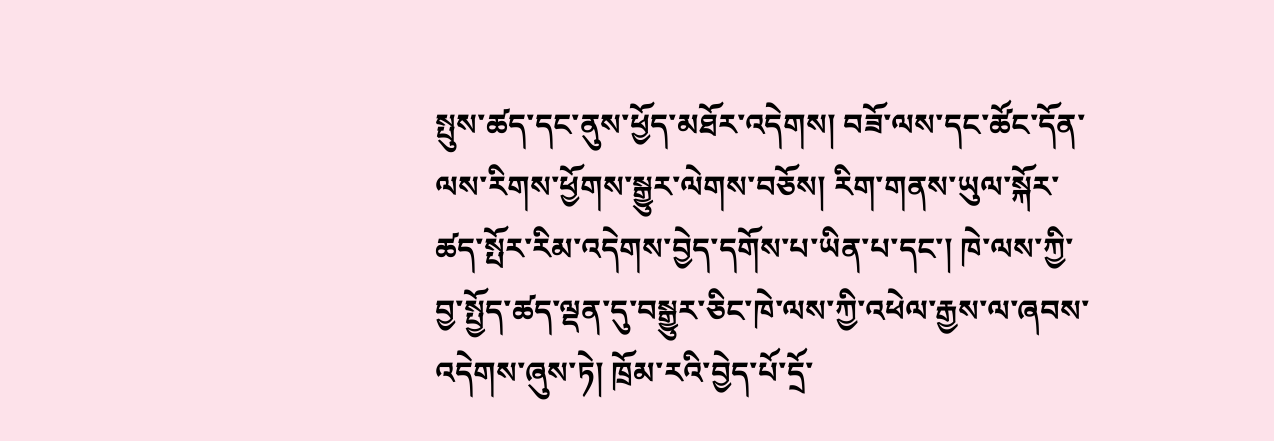སྤུས་ཚད་དང་ནུས་ཕྱོད་མཐོར་འདེགས། བཟོ་ལས་དང་ཚོང་དོན་ལས་རིགས་ཕྱོགས་སྒྱུར་ལེགས་བཅོས། རིག་གནས་ཡུལ་སྐོར་ཚད་སྤོར་རིམ་འདེགས་བྱེད་དགོས་པ་ཡིན་པ་དང་། ཁེ་ལས་ཀྱི་བྱ་སྤྱོད་ཚད་ལྡན་དུ་བསྒྱུར་ཅིང་ཁེ་ལས་ཀྱི་འཕེལ་རྒྱས་ལ་ཞབས་འདེགས་ཞུས་ཏེ། ཁྲོམ་རའི་བྱེད་པོ་དྲོ་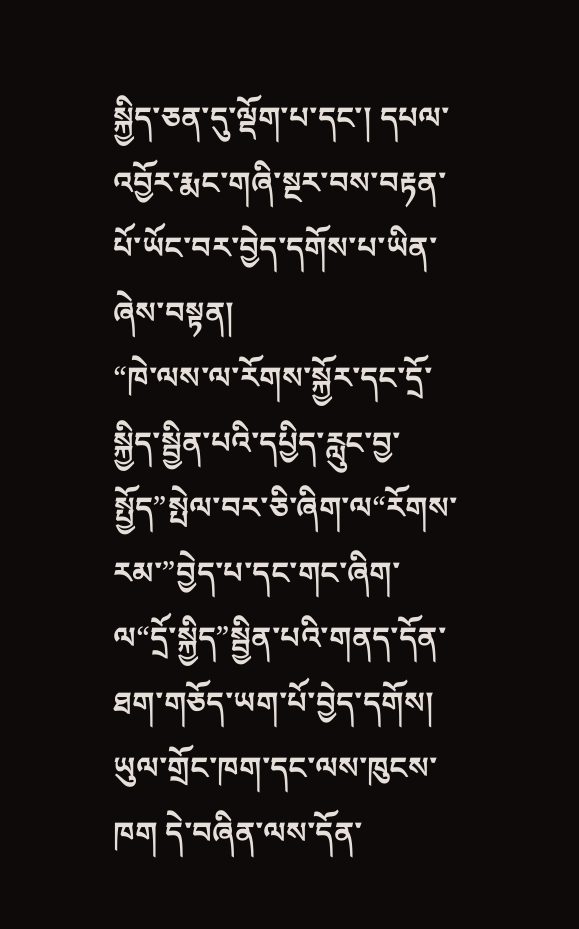སྐྱིད་ཅན་དུ་ལྡོག་པ་དང་། དཔལ་འབྱོར་རྨང་གཞི་སྔར་བས་བརྟན་པོ་ཡོང་བར་བྱེད་དགོས་པ་ཡིན་ཞེས་བསྟན།
“ཁེ་ལས་ལ་རོགས་སྐྱོར་དང་དྲོ་སྐྱིད་སྦྱིན་པའི་དཔྱིད་རླུང་བྱ་སྤྱོད”སྤེལ་བར་ཅི་ཞིག་ལ“རོགས་རམ་”བྱེད་པ་དང་གང་ཞིག་ལ“དྲོ་སྐྱིད”སྦྱིན་པའི་གནད་དོན་ཐག་གཅོད་ཡག་པོ་བྱེད་དགོས། ཡུལ་གྲོང་ཁག་དང་ལས་ཁུངས་ཁག དེ་བཞིན་ལས་དོན་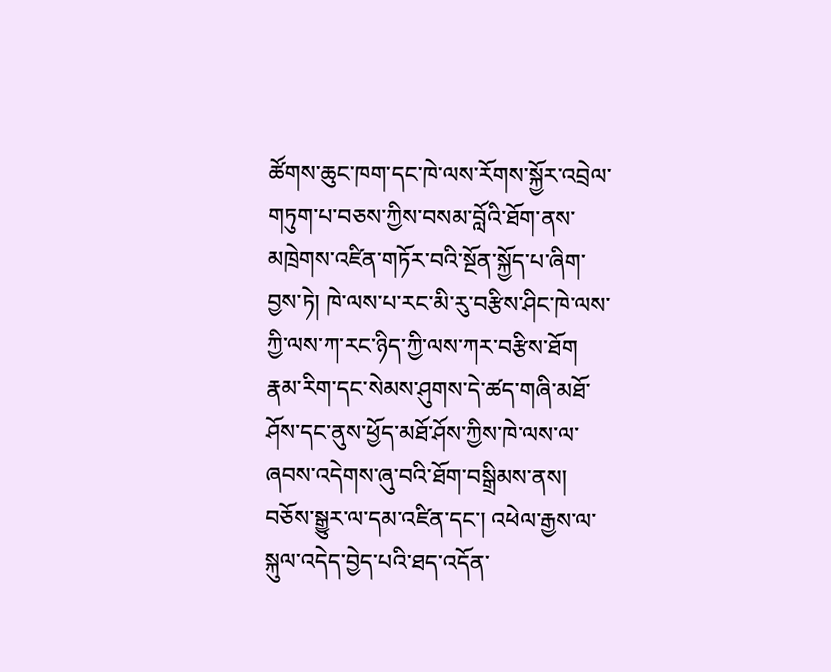ཚོགས་ཆུང་ཁག་དང་ཁེ་ལས་རོགས་སྐྱོར་འབྲེལ་གཏུག་པ་བཅས་ཀྱིས་བསམ་བློའི་ཐོག་ནས་མཁྲེགས་འཛིན་གཏོར་བའི་སྔོན་སྐྱོད་པ་ཞིག་བྱས་ཏེ། ཁེ་ལས་པ་རང་མི་རུ་བརྩིས་ཤིང་ཁེ་ལས་ཀྱི་ལས་ཀ་རང་ཉིད་ཀྱི་ལས་ཀར་བརྩིས་ཐོག རྣམ་རིག་དང་སེམས་ཤུགས་དེ་ཚད་གཞི་མཐོ་ཤོས་དང་ནུས་ཕྱོད་མཐོ་ཤོས་ཀྱིས་ཁེ་ལས་ལ་ཞབས་འདེགས་ཞུ་བའི་ཐོག་བསྒྲིམས་ནས། བཅོས་སྒྱུར་ལ་དམ་འཛིན་དང་། འཕེལ་རྒྱས་ལ་སྐུལ་འདེད་བྱེད་པའི་ཐད་འདོན་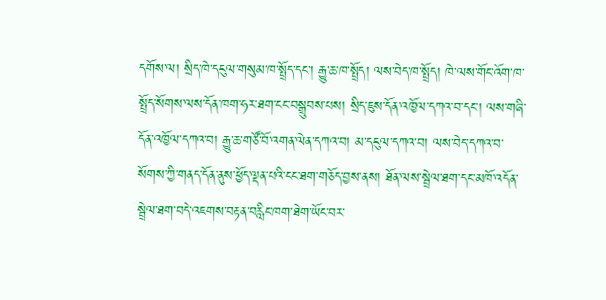དགོས་ལ། སྲིད་ཁེ་དངུལ་གསུམ་ཁ་སྤྲོད་དང་། རྒྱུ་ཆ་ཁ་སྤྲོད། ལས་བེད་ཁ་སྤྲོད། ཁེ་ལས་གོང་འོག་ཁ་སྤྲོད་སོགས་ལས་དོན་ཁག་ཧར་ཐག་ངང་བསྒྲུབས་པས། སྲིད་ཇུས་དོན་འཁྱོལ་དཀའ་བ་དང་། ལས་གཞི་དོན་འཁྱོལ་དཀའ་བ། རྒྱུ་ཆ་གཙོ་བོ་འགན་ལེན་དཀའ་བ། མ་དངུལ་དཀའ་བ། ལས་བེད་དཀའ་བ་སོགས་ཀྱི་གནད་དོན་ནུས་ཕྱོད་ལྡན་པའི་ངང་ཐག་གཅོད་བྱས་ནས། ཐོན་ལས་སྦྲེལ་ཐག་དང་མཁོ་འདོན་སྦྲེལ་ཐག་བདེ་འཇགས་བརྟན་བརླིང་ཁག་ཐེག་ཡོང་བར་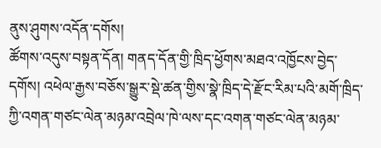ནུས་ཤུགས་འདོན་དགོས།
ཚོགས་འདུས་བསྟན་དོན། གནད་དོན་གྱི་ཁྲིད་ཕྱོགས་མཐའ་འཁྱོངས་བྱེད་དགོས། འཕེལ་རྒྱས་བཅོས་སྒྱུར་སྡེ་ཚན་གྱིས་སྣེ་ཁྲིད་དེ་རྫོང་རིམ་པའི་མགོ་ཁྲིད་ཀྱི་འགན་གཙང་ལེན་མཉམ་འབྲེལ་ཁེ་ལས་དང་འགན་གཙང་ལེན་མཉམ་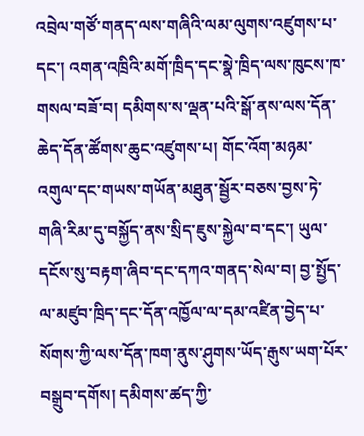འབྲེལ་གཙོ་གནད་ལས་གཞིའི་ལམ་ལུགས་འཛུགས་པ་དང་། འགན་འཁྲིའི་མགོ་ཁྲིད་དང་སྣེ་ཁྲིད་ལས་ཁུངས་ཁ་གསལ་བཟོ་བ། དམིགས་ས་ལྡན་པའི་སྒོ་ནས་ལས་དོན་ཆེད་དོན་ཚོགས་ཆུང་འཛུགས་པ། གོང་འོག་མཉམ་འགུལ་དང་གཡས་གཡོན་མཐུན་སྦྱོར་བཅས་བྱས་ཏེ་གཞི་རིམ་དུ་བསྐྱོད་ནས་སྲིད་ཇུས་སྐྱེལ་བ་དང་། ཡུལ་དངོས་སུ་བརྟག་ཞིབ་དང་དཀའ་གནད་སེལ་བ། བྱ་སྤྱོད་ལ་མཛུབ་ཁྲིད་དང་དོན་འཁྱོལ་ལ་དམ་འཛིན་བྱེད་པ་སོགས་ཀྱི་ལས་དོན་ཁག་ནུས་ཤུགས་ཡོད་རྒུས་ཡག་པོར་བསྒྲུབ་དགོས། དམིགས་ཚད་ཀྱི་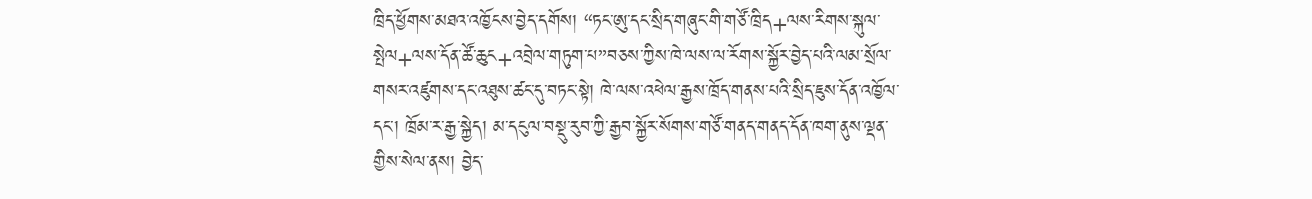ཁྲིད་ཕྱོགས་མཐའ་འཁྱོངས་བྱེད་དགོས། “ཏང་ཨུ་དང་སྲིད་གཞུང་གི་གཙོ་ཁྲིད+ལས་རིགས་སྐུལ་སྤེལ+ལས་དོན་ཚོ་ཆུང+འབྲེལ་གཏུག་པ”བཅས་ཀྱིས་ཁེ་ལས་ལ་རོགས་སྐྱོར་བྱེད་པའི་ལམ་སྲོལ་གསར་འཛུགས་དང་འཐུས་ཚང་དུ་བཏང་སྟེ། ཁེ་ལས་འཕེལ་རྒྱས་ཁྲོད་གནས་པའི་སྲིད་ཇུས་དོན་འཁྱོལ་དང་། ཁྲོམ་ར་རྒྱ་སྐྱེད། མ་དངུལ་བསྡུ་རུབ་ཀྱི་རྒྱབ་སྐྱོར་སོགས་གཙོ་གནད་གནད་དོན་ཁག་ནུས་ལྡན་གྱིས་སེལ་ནས། བྱེད་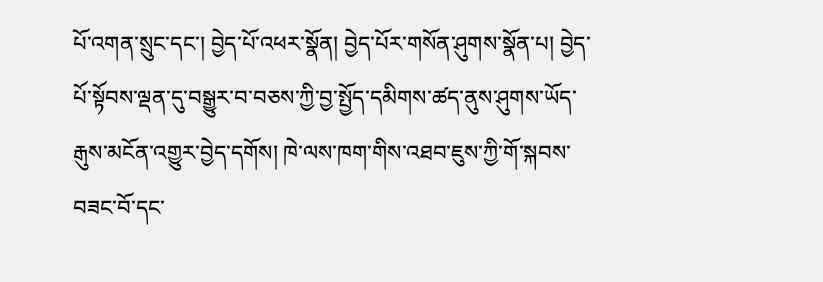པོ་འགན་སྲུང་དང་། བྱེད་པོ་འཕར་སྣོན། བྱེད་པོར་གསོན་ཤུགས་སྣོན་པ། བྱེད་པོ་སྟོབས་ལྡན་དུ་བསྒྱུར་བ་བཅས་ཀྱི་བྱ་སྤྱོད་དམིགས་ཚད་ནུས་ཤུགས་ཡོད་རྒུས་མངོན་འགྱུར་བྱེད་དགོས། ཁེ་ལས་ཁག་གིས་འཐབ་ཇུས་ཀྱི་གོ་སྐབས་བཟང་བོ་དང་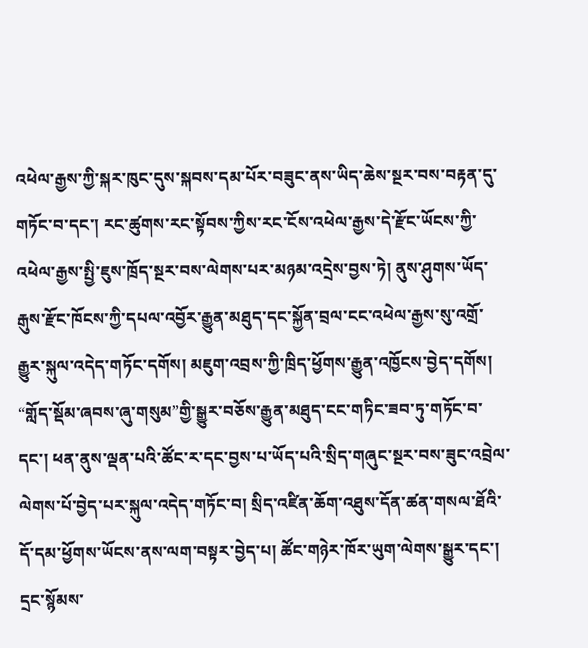འཕེལ་རྒྱས་ཀྱི་སྐར་ཁུང་དུས་སྐབས་དམ་པོར་བཟུང་ནས་ཡིད་ཆེས་སྔར་བས་བརྟན་དུ་གཏོང་བ་དང་། རང་ཚུགས་རང་སྟོབས་ཀྱིས་རང་ངོས་འཕེལ་རྒྱས་དེ་རྫོང་ཡོངས་ཀྱི་འཕེལ་རྒྱས་སྤྱི་ཇུས་ཁྲོད་སྔར་བས་ལེགས་པར་མཉམ་འདྲེས་བྱས་ཏེ། ནུས་ཤུགས་ཡོད་རྒུས་རྫོང་ཁོངས་ཀྱི་དཔལ་འབྱོར་རྒྱུན་མཐུད་དང་སྐྱོན་བྲལ་ངང་འཕེལ་རྒྱས་སུ་འགྲོ་རྒྱུར་སྐུལ་འདེད་གཏོང་དགོས། མཇུག་འབྲས་ཀྱི་ཁྲིད་ཕྱོགས་རྒྱུན་འཁྱོངས་བྱེད་དགོས། “གློད་སྡོམ་ཞབས་ཞུ་གསུམ”གྱི་སྒྱུར་བཅོས་རྒྱུན་མཐུད་ངང་གཏིང་ཟབ་ཏུ་གཏོང་བ་དང་། ཕན་ནུས་ལྡན་པའི་ཚོང་ར་དང་བྱས་པ་ཡོད་པའི་སྲིད་གཞུང་སྔར་བས་ཟུང་འབྲེལ་ལེགས་པོ་བྱེད་པར་སྐུལ་འདེད་གཏོང་བ། སྲིད་འཛིན་ཆོག་འཐུས་དོན་ཚན་གསལ་ཐོའི་དོ་དམ་ཕྱོགས་ཡོངས་ནས་ལག་བསྟར་བྱེད་པ། ཚོང་གཉེར་ཁོར་ཡུག་ལེགས་སྒྱུར་དང་། དྲང་སྙོམས་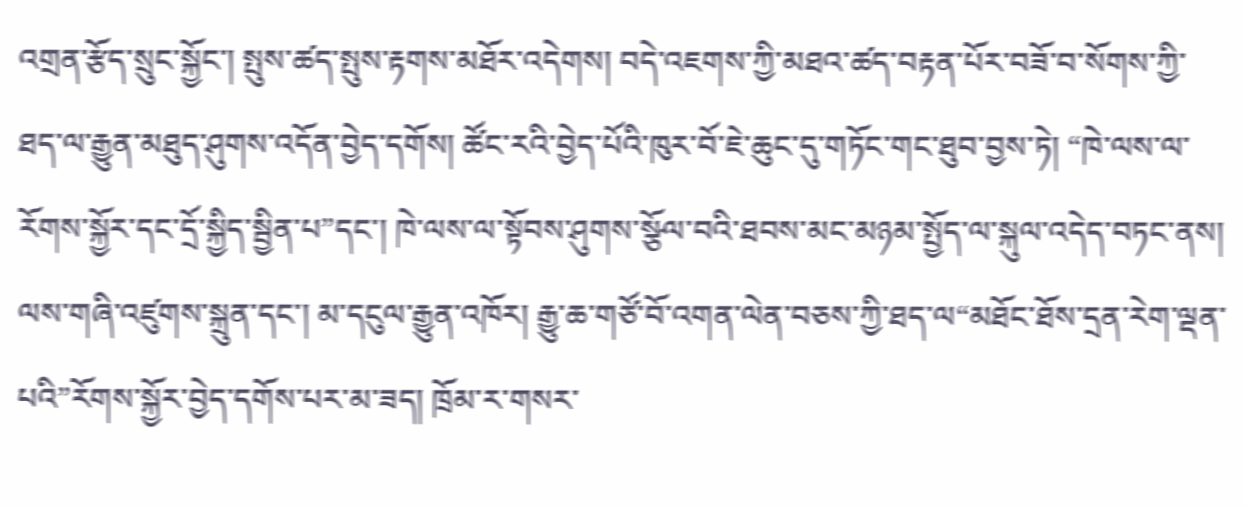འགྲན་རྩོད་སྲུང་སྐྱོང་། སྤུས་ཚད་སྤུས་རྟགས་མཐོར་འདེགས། བདེ་འཇགས་ཀྱི་མཐའ་ཚད་བརྟན་པོར་བཟོ་བ་སོགས་ཀྱི་ཐད་ལ་རྒྱུན་མཐུད་ཤུགས་འདོན་བྱེད་དགོས། ཚོང་རའི་བྱེད་པོའི་ཁུར་བོ་ཇེ་ཆུང་དུ་གཏོང་གང་ཐུབ་བྱས་ཏེ། “ཁེ་ལས་ལ་རོགས་སྐྱོར་དང་དྲོ་སྐྱིད་སྦྱིན་པ”དང་། ཁེ་ལས་ལ་སྟོབས་ཤུགས་སྩོལ་བའི་ཐབས་མང་མཉམ་སྤྱོད་ལ་སྐུལ་འདེད་བཏང་ནས། ལས་གཞི་འཛུགས་སྐྲུན་དང་། མ་དངུལ་རྒྱུན་འཁོར། རྒྱུ་ཆ་གཙོ་བོ་འགན་ལེན་བཅས་ཀྱི་ཐད་ལ“མཐོང་ཐོས་དྲན་རེག་ལྡན་པའི”རོགས་སྐྱོར་བྱེད་དགོས་པར་མ་ཟད། ཁྲོམ་ར་གསར་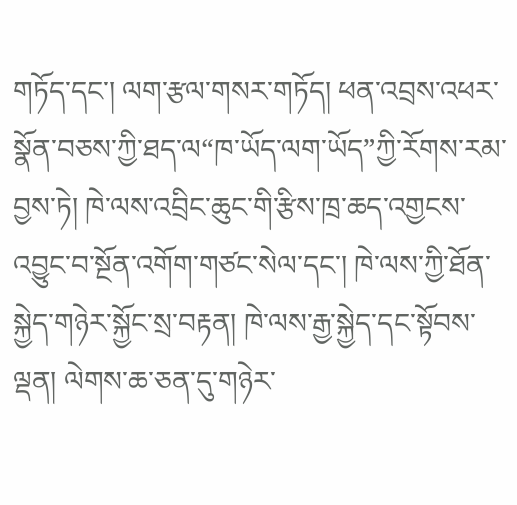གཏོད་དང་། ལག་རྩལ་གསར་གཏོད། ཕན་འབྲས་འཕར་སྣོན་བཅས་ཀྱི་ཐད་ལ“ཁ་ཡོད་ལག་ཡོད”ཀྱི་རོགས་རམ་བྱས་ཏེ། ཁེ་ལས་འབྲིང་ཆུང་གི་རྩིས་ཁྲ་ཆད་འགྱངས་འབྱུང་བ་སྔོན་འགོག་གཙང་སེལ་དང་། ཁེ་ལས་ཀྱི་ཐོན་སྐྱེད་གཉེར་སྐྱོང་སྲ་བརྟན། ཁེ་ལས་རྒྱ་སྐྱེད་དང་སྟོབས་ལྡན། ལེགས་ཆ་ཅན་དུ་གཉེར་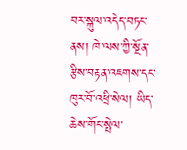བར་སྐུལ་འདེད་བཏང་ནས། ཁེ་ལས་ཀྱི་སྔོན་རྩིས་བརྟན་འཇགས་དང་ཁུར་བོ་འཕྲི་སེལ། ཡིད་ཆེས་གོང་སྤེལ་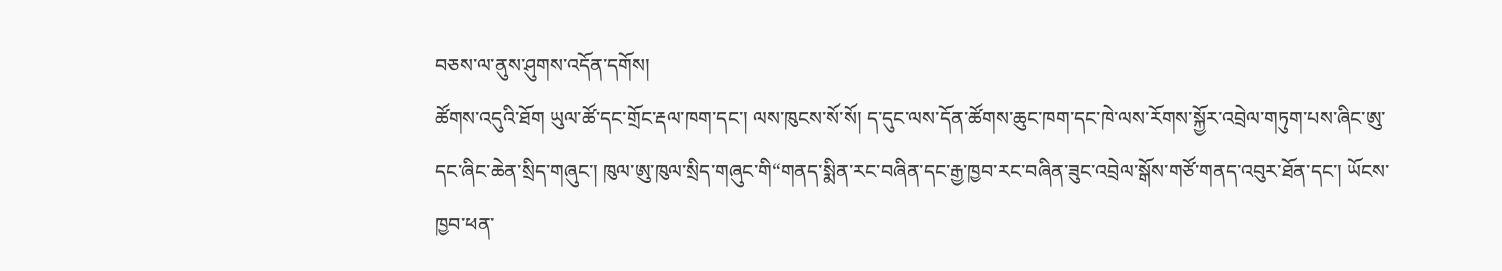བཅས་ལ་ནུས་ཤུགས་འདོན་དགོས།
ཚོགས་འདུའི་ཐོག ཡུལ་ཚོ་དང་གྲོང་རྡལ་ཁག་དང་། ལས་ཁུངས་སོ་སོ། ད་དུང་ལས་དོན་ཚོགས་ཆུང་ཁག་དང་ཁེ་ལས་རོགས་སྐྱོར་འབྲེལ་གཏུག་པས་ཞིང་ཨུ་དང་ཞིང་ཆེན་སྲིད་གཞུང་། ཁུལ་ཨུ་ཁུལ་སྲིད་གཞུང་གི“གནད་སྨིན་རང་བཞིན་དང་རྒྱ་ཁྱབ་རང་བཞིན་ཟུང་འབྲེལ་སྒོས་གཙོ་གནད་འབུར་ཐོན་དང་། ཡོངས་ཁྱབ་ཕན་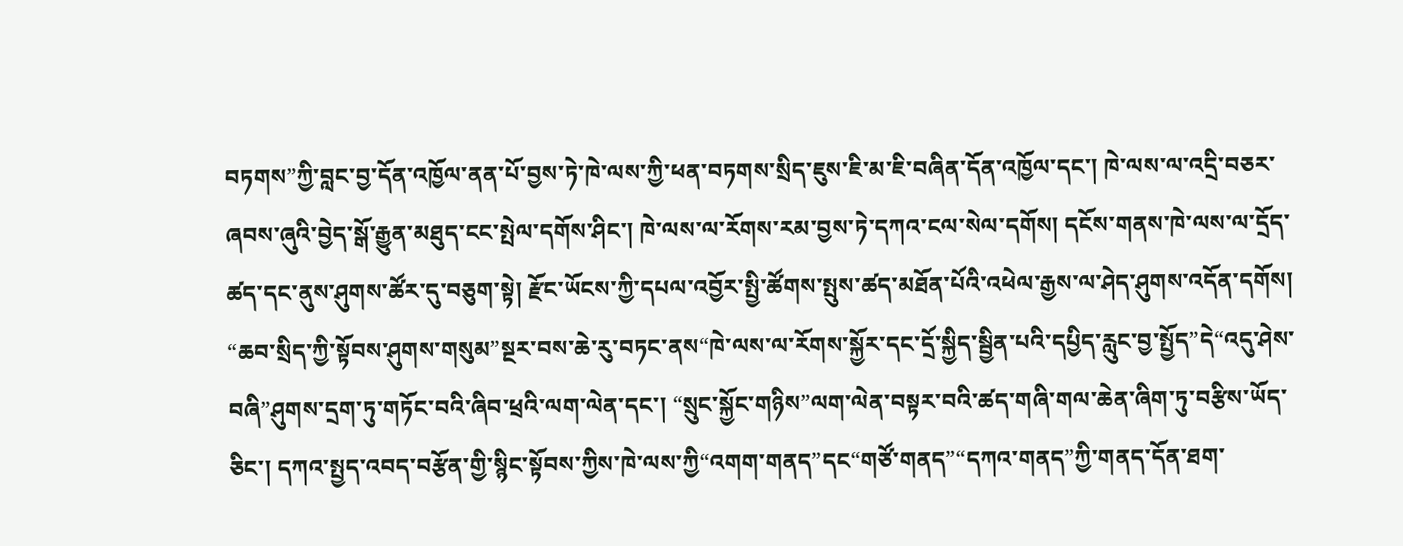བཏགས”ཀྱི་བླང་བྱ་དོན་འཁྱོལ་ནན་པོ་བྱས་ཏེ་ཁེ་ལས་ཀྱི་ཕན་བཏགས་སྲིད་ཇུས་ཇི་མ་ཇི་བཞིན་དོན་འཁྱོལ་དང་། ཁེ་ལས་ལ་འདྲི་བཅར་ཞབས་ཞུའི་བྱེད་སྒོ་རྒྱུན་མཐུད་ངང་སྤེལ་དགོས་ཤིང་། ཁེ་ལས་ལ་རོགས་རམ་བྱས་ཏེ་དཀའ་ངལ་སེལ་དགོས། དངོས་གནས་ཁེ་ལས་ལ་དྲོད་ཚད་དང་ནུས་ཤུགས་ཚོར་དུ་བཅུག་སྟེ། རྫོང་ཡོངས་ཀྱི་དཔལ་འབྱོར་སྤྱི་ཚོགས་སྤུས་ཚད་མཐོན་པོའི་འཕེལ་རྒྱས་ལ་ཤེད་ཤུགས་འདོན་དགོས། “ཆབ་སྲིད་ཀྱི་སྟོབས་ཤུགས་གསུམ”སྔར་བས་ཆེ་རུ་བཏང་ནས“ཁེ་ལས་ལ་རོགས་སྐྱོར་དང་དྲོ་སྐྱིད་སྦྱིན་པའི་དཔྱིད་རླུང་བྱ་སྤྱོད”དེ“འདུ་ཤེས་བཞི”ཤུགས་དྲག་ཏུ་གཏོང་བའི་ཞིབ་ཕྲའི་ལག་ལེན་དང་། “སྲུང་སྐྱོང་གཉིས”ལག་ལེན་བསྟར་བའི་ཚད་གཞི་གལ་ཆེན་ཞིག་ཏུ་བརྩིས་ཡོད་ཅིང་། དཀའ་སྤྱད་འབད་བརྩོན་གྱི་སྙིང་སྟོབས་ཀྱིས་ཁེ་ལས་ཀྱི“འགག་གནད”དང“གཙོ་གནད”“དཀའ་གནད”ཀྱི་གནད་དོན་ཐག་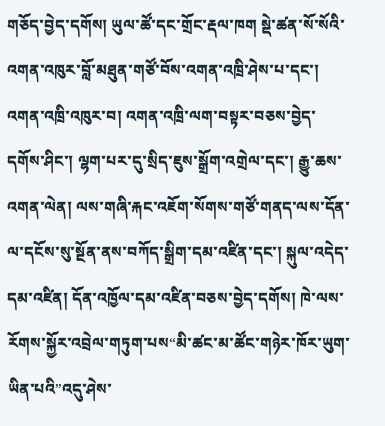གཅོད་བྱེད་དགོས། ཡུལ་ཚོ་དང་གྲོང་རྡལ་ཁག སྡེ་ཚན་སོ་སོའི་འགན་འཁུར་བློ་མཐུན་གཙོ་བོས་འགན་འཁྲི་ཤེས་པ་དང་། འགན་འཁྲི་འཁུར་བ། འགན་འཁྲི་ལག་བསྟར་བཅས་བྱེད་དགོས་ཤིང་། ལྷག་པར་དུ་སྲིད་ཇུས་སྒྲོག་འགྲེལ་དང་། རྒྱུ་ཆས་འགན་ལེན། ལས་གཞི་རྐང་འཇོག་སོགས་གཙོ་གནད་ལས་དོན་ལ་དངོས་སུ་སྔོན་ནས་བཀོད་སྒྲིག་དམ་འཛིན་དང་། སྐུལ་འདེད་དམ་འཛིན། དོན་འཁྱོལ་དམ་འཛིན་བཅས་བྱེད་དགོས། ཁེ་ལས་རོགས་སྐྱོར་འབྲེལ་གཏུག་པས“མི་ཚང་མ་ཚོང་གཉེར་ཁོར་ཡུག་ཡིན་པའི”འདུ་ཤེས་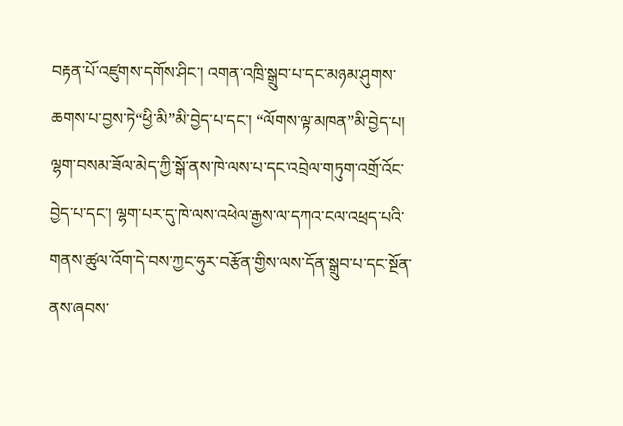བརྟན་པོ་འཛུགས་དགོས་ཤིང་། འགན་འཁྲི་སྒྲུབ་པ་དང་མཉམ་ཤུགས་ཆགས་པ་བྱས་ཏེ“ཕྱི་མི”མི་བྱེད་པ་དང་། “ལོགས་ལྟ་མཁན”མི་བྱེད་པ། ལྷག་བསམ་ཟོལ་མེད་ཀྱི་སྒོ་ནས་ཁེ་ལས་པ་དང་འབྲེལ་གཏུག་འགྲོ་འོང་བྱེད་པ་དང་། ལྷག་པར་དུ་ཁེ་ལས་འཕེལ་རྒྱས་ལ་དཀའ་ངལ་འཕྲད་པའི་གནས་ཚུལ་འོག་དེ་བས་ཀྱང་ཧུར་བརྩོན་གྱིས་ལས་དོན་སྒྲུབ་པ་དང་སྔོན་ནས་ཞབས་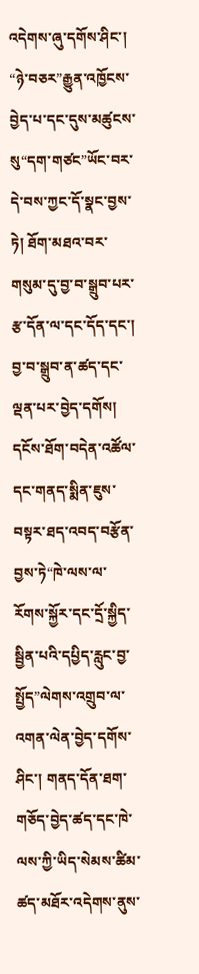འདེགས་ཞུ་དགོས་ཤིང་། “ཉེ་བཅར”རྒྱུན་འཁྱོངས་བྱེད་པ་དང་དུས་མཚུངས་སུ“དག་གཙང”ཡོང་བར་དེ་བས་ཀྱང་དོ་སྣང་བྱས་ཏེ། ཐོག་མཐའ་བར་གསུམ་དུ་བྱ་བ་སྒྲུབ་པར་རྩ་དོན་ལ་དང་དོད་དང་། བྱ་བ་སྒྲུབ་ན་ཚད་དང་ལྡན་པར་བྱེད་དགོས། དངོས་ཐོག་བདེན་འཚོལ་དང་གནད་སྨིན་ཇུས་བསྟར་ཐད་འབད་བརྩོན་བྱས་ཏེ“ཁེ་ལས་ལ་རོགས་སྐྱོར་དང་དྲོ་སྐྱིད་སྦྱིན་པའི་དཔྱིད་རླུང་བྱ་སྤྱོད”ལེགས་འགྲུབ་ལ་འགན་ལེན་བྱེད་དགོས་ཤིང་། གནད་དོན་ཐག་གཅོད་བྱེད་ཚད་དང་ཁེ་ལས་ཀྱི་ཡིད་སེམས་ཚིམ་ཚད་མཐོར་འདེགས་ནུས་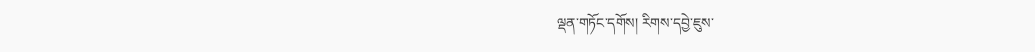ལྡན་གཏོང་དགོས། རིགས་དབྱེ་ཇུས་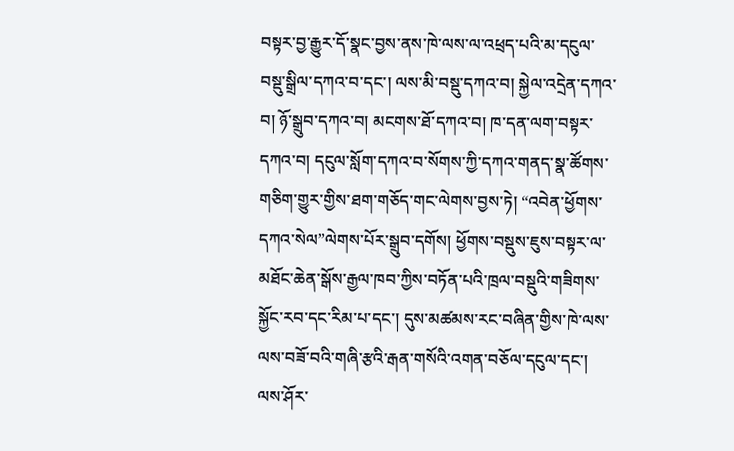བསྟར་བྱ་རྒྱུར་དོ་སྣང་བྱས་ནས་ཁེ་ལས་ལ་འཕྲད་པའི་མ་དངུལ་བསྡུ་སྒྲིལ་དཀའ་བ་དང་། ལས་མི་བསྡུ་དཀའ་བ། སྐྱེལ་འདྲེན་དཀའ་བ། ཉོ་སྒྲུབ་དཀའ་བ། མངགས་ཐོ་དཀའ་བ། ཁ་དན་ལག་བསྟར་དཀའ་བ། དངུལ་སློག་དཀའ་བ་སོགས་ཀྱི་དཀའ་གནད་སྣ་ཚོགས་གཅིག་གྱུར་གྱིས་ཐག་གཅོད་གང་ལེགས་བྱས་ཏེ། “འབེན་ཕྱོགས་དཀའ་སེལ”ལེགས་པོར་སྒྲུབ་དགོས། ཕྱོགས་བསྡུས་ཇུས་བསྟར་ལ་མཐོང་ཆེན་སྒོས་རྒྱལ་ཁབ་ཀྱིས་བཏོན་པའི་ཁྲལ་བསྡུའི་གཟིགས་སྐྱོང་རབ་དང་རིམ་པ་དང་། དུས་མཚམས་རང་བཞིན་གྱིས་ཁེ་ལས་ལས་བཟོ་བའི་གཞི་རྩའི་རྒན་གསོའི་འགན་བཅོལ་དངུལ་དང་། ལས་ཤོར་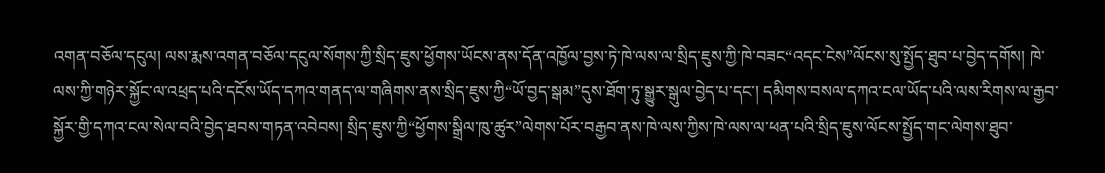འགན་བཅོལ་དངུལ། ལས་རྨས་འགན་བཅོལ་དངུལ་སོགས་ཀྱི་སྲིད་ཇུས་ཕྱོགས་ཡོངས་ནས་དོན་འཁྱོལ་བྱས་ཏེ་ཁེ་ལས་ལ་སྲིད་ཇུས་ཀྱི་ཁེ་བཟང“འདང་ངེས”ལོངས་སུ་སྤྱོད་ཐུབ་པ་བྱེད་དགོས། ཁེ་ལས་ཀྱི་གཉེར་སྐྱོང་ལ་འཕྲད་པའི་དངོས་ཡོད་དཀའ་གནད་ལ་གཞིགས་ནས་སྲིད་ཇུས་ཀྱི“ཡོ་བྱད་སྒམ”དུས་ཐོག་ཏུ་སྒྱུར་སྒུལ་བྱེད་པ་དང་། དམིགས་བསལ་དཀའ་ངལ་ཡོད་པའི་ལས་རིགས་ལ་རྒྱབ་སྐྱོར་གྱི་དཀའ་ངལ་སེལ་བའི་བྱེད་ཐབས་གཏན་འབེབས། སྲིད་ཇུས་ཀྱི“ཕྱོགས་སྒྲིལ་ཁུ་ཚུར”ལེགས་པོར་བརྒྱབ་ནས་ཁེ་ལས་ཀྱིས་ཁེ་ལས་ལ་ཕན་པའི་སྲིད་ཇུས་ལོངས་སྤྱོད་གང་ལེགས་ཐུབ་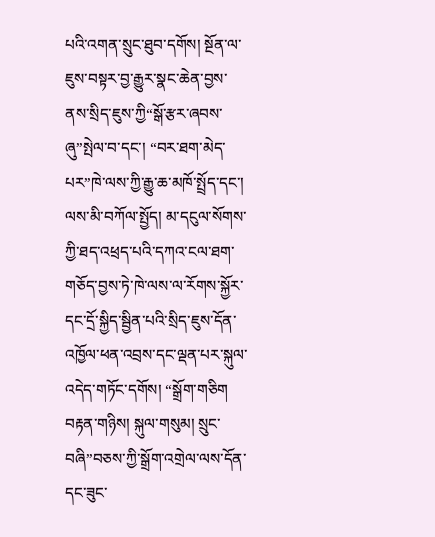པའི་འགན་སྲུང་ཐུབ་དགོས། སྔོན་ལ་ཇུས་བསྟར་བྱ་རྒྱུར་སྣང་ཆེན་བྱས་ནས་སྲིད་ཇུས་ཀྱི“སྒོ་རྩར་ཞབས་ཞུ”སྤེལ་བ་དང་། “བར་ཐག་མེད་པར”ཁེ་ལས་ཀྱི་རྒྱུ་ཆ་མཁོ་སྤྲོད་དང་། ལས་མི་བཀོལ་སྤྱོད། མ་དངུལ་སོགས་ཀྱི་ཐད་འཕྲད་པའི་དཀའ་ངལ་ཐག་གཅོད་བྱས་ཏེ་ཁེ་ལས་ལ་རོགས་སྐྱོར་དང་དྲོ་སྐྱིད་སྦྱིན་པའི་སྲིད་ཇུས་དོན་འཁྱོལ་ཕན་འབྲས་དང་ལྡན་པར་སྐུལ་འདེད་གཏོང་དགོས། “སྒྲོག་གཅིག བརྟན་གཉིས། སྐུལ་གསུམ། སྲུང་བཞི”བཅས་ཀྱི་སྒྲོག་འགྲེལ་ལས་དོན་དང་ཟུང་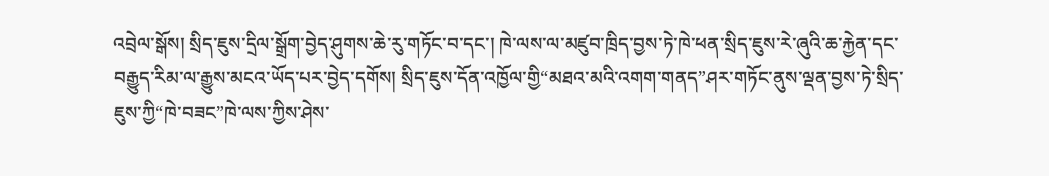འབྲེལ་སྒོས། སྲིད་ཇུས་དྲིལ་སྒྲོག་བྱེད་ཤུགས་ཆེ་རུ་གཏོང་བ་དང་། ཁེ་ལས་ལ་མཛུབ་ཁྲིད་བྱས་ཏེ་ཁེ་ཕན་སྲིད་ཇུས་རེ་ཞུའི་ཆ་རྐྱེན་དང་བརྒྱུད་རིམ་ལ་རྒྱུས་མངའ་ཡོད་པར་བྱེད་དགོས། སྲིད་ཇུས་དོན་འཁྱོལ་གྱི“མཐའ་མའི་འགག་གནད”ཤར་གཏོང་ནུས་ལྡན་བྱས་ཏེ་སྲིད་ཇུས་ཀྱི“ཁེ་བཟང”ཁེ་ལས་ཀྱིས་ཤེས་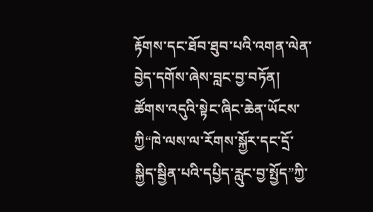རྟོགས་དང་ཐོབ་ཐུབ་པའི་འགན་ལེན་བྱེད་དགོས་ཞེས་བླང་བྱ་བཏོན།
ཚོགས་འདུའི་སྟེང་ཞིང་ཆེན་ཡོངས་ཀྱི“ཁེ་ལས་ལ་རོགས་སྐྱོར་དང་དྲོ་སྐྱིད་སྦྱིན་པའི་དཔྱིད་རླུང་བྱ་སྤྱོད”ཀྱི་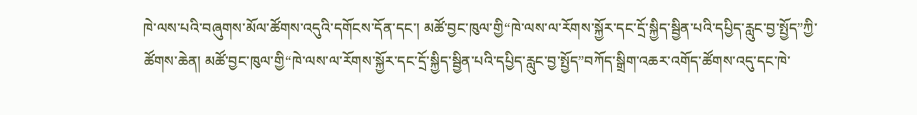ཁེ་ལས་པའི་བཞུགས་མོལ་ཚོགས་འདུའི་དགོངས་དོན་དང་། མཚོ་བྱང་ཁུལ་གྱི“ཁེ་ལས་ལ་རོགས་སྐྱོར་དང་དྲོ་སྐྱིད་སྦྱིན་པའི་དཔྱིད་རླུང་བྱ་སྤྱོད”ཀྱི་ཚོགས་ཆེན། མཚོ་བྱང་ཁུལ་གྱི“ཁེ་ལས་ལ་རོགས་སྐྱོར་དང་དྲོ་སྐྱིད་སྦྱིན་པའི་དཔྱིད་རླུང་བྱ་སྤྱོད”བཀོད་སྒྲིག་འཆར་འགོད་ཚོགས་འདུ་དང་ཁེ་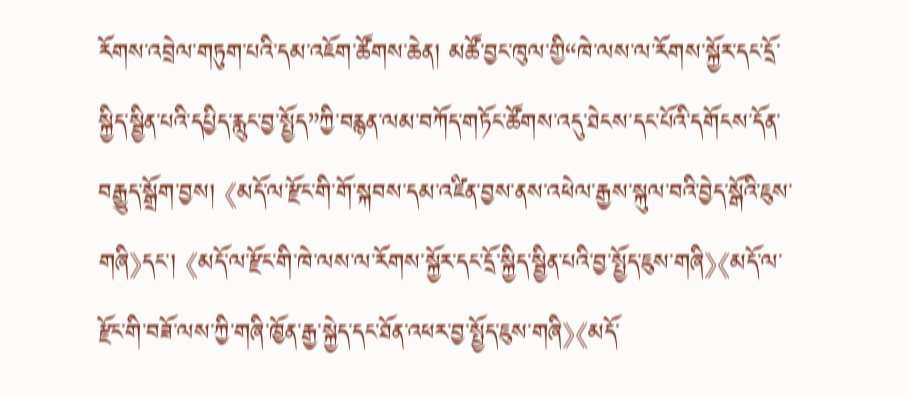རོགས་འབྲེལ་གཏུག་པའི་དམ་འཇོག་ཚོགས་ཆེན། མཚོ་བྱང་ཁུལ་གྱི“ཁེ་ལས་ལ་རོགས་སྐྱོར་དང་དྲོ་སྐྱིད་སྦྱིན་པའི་དཔྱིད་རླུང་བྱ་སྤྱོད”ཀྱི་བརྙན་ལམ་བཀོད་གཏོང་ཚོགས་འདུ་ཐེངས་དང་པོའི་དགོངས་དོན་བརྒྱུད་སྒྲོག་བྱས། 《མདོ་ལ་རྫོང་གི་གོ་སྐབས་དམ་འཛིན་བྱས་ནས་འཕེལ་རྒྱས་སྐུལ་བའི་བྱེད་སྒོའི་ཇུས་གཞི》དང་། 《མདོ་ལ་རྫོང་གི་ཁེ་ལས་ལ་རོགས་སྐྱོར་དང་དྲོ་སྐྱིད་སྦྱིན་པའི་བྱ་སྤྱོད་ཇུས་གཞི》《མདོ་ལ་རྫོང་གི་བཟོ་ལས་ཀྱི་གཞི་ཁྱོན་རྒྱ་སྐྱེད་དང་ཐོན་འཕར་བྱ་སྤྱོད་ཇུས་གཞི》《མདོ་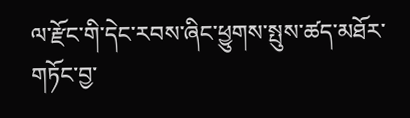ལ་རྫོང་གི་དེང་རབས་ཞིང་ཕྱུགས་སྤུས་ཚད་མཐོར་གཏོང་བྱ་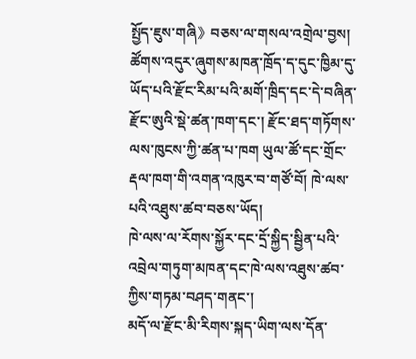སྤྱོད་ཇུས་གཞི》བཅས་ལ་གསལ་འགྲེལ་བྱས།
ཚོགས་འདུར་ཞུགས་མཁན་ཁྲོད་ད་དུང་ཁྱིམ་དུ་ཡོད་པའི་རྫོང་རིམ་པའི་མགོ་ཁྲིད་དང་དེ་བཞིན་རྫོང་ཨུའི་སྡེ་ཚན་ཁག་དང་། རྫོང་ཐད་གཏོགས་ལས་ཁུངས་ཀྱི་ཚན་པ་ཁག ཡུལ་ཚོ་དང་གྲོང་རྡལ་ཁག་གི་འགན་འཁུར་བ་གཙོ་བོ། ཁེ་ལས་པའི་འཐུས་ཚབ་བཅས་ཡོད།
ཁེ་ལས་ལ་རོགས་སྐྱོར་དང་དྲོ་སྐྱིད་སྦྱིན་པའི་འབྲེལ་གཏུག་མཁན་དང་ཁེ་ལས་འཐུས་ཚབ་ཀྱིས་གཏམ་བཤད་གནང་།
མདོ་ལ་རྫོང་མི་རིགས་སྐད་ཡིག་ལས་དོན་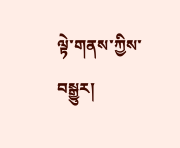ལྟེ་གནས་ཀྱིས་བསྒྱུར།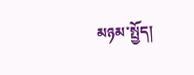མཉམ་སྤྱོད།